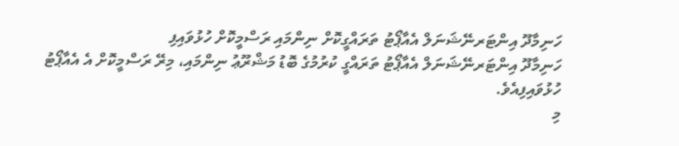ހަނިމާދޫ އިންޓަރނޭޝަނަލް އެއާޕޯޓު ތަރައްގީކޮށް ނިންމައި ރަސްމީކޮށް ހުޅުވައިފި
ހަނިމާދޫ އިންޓަރނޭޝަނަލް އެއާޕޯޓު ތަރައްގީ ކުރުމުގެ ބޮޑު މަޝްރޫޢު ނިންމައި، މިރޭ ރަސްމީކޮށް އެ އެއާޕޯޓު ހުޅުވައިފިއެވެ.
މި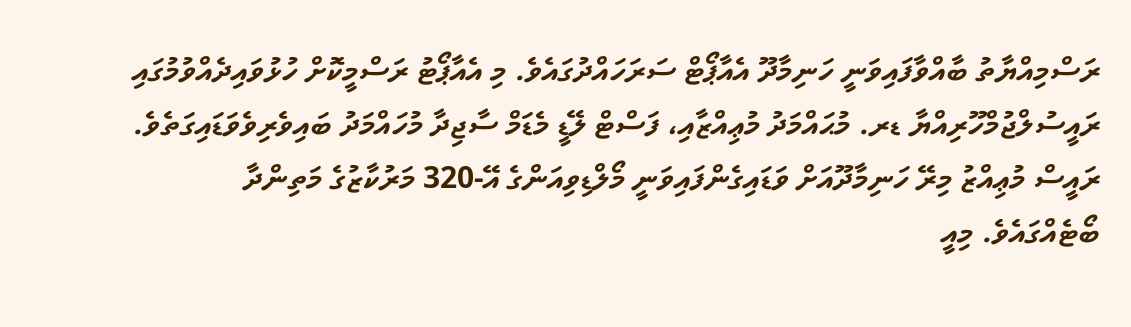ރަސްމިއްޔާތު ބާއްވާފައިވަނީ ހަނިމާދޫ އެއާޕޯޓް ސަރަހައްދުގައެވެ. މި އެއާޕޯޓު ރަސްމީކޮށް ހުޅުވައިދެއްވުމުގައި ރައީސުލްޖުމްހޫރިއްޔާ ޑރ. މުޙައްމަދު މުޢިއްޒާއި، ފަސްޓް ލޭޑީ މެޑަމް ސާޖިދާ މުހައްމަދު ބައިވެރިވެވަޑައިގަތެވެ.
ރައީސް މުޢިއްޒު މިރޭ ހަނިމާދޫއަށް ވަޑައިގެންފައިވަނީ މޯލްޑިވިއަންގެ އޭ-320 މަރުކާޒުގެ މަތިންދާ ބޯޓެއްގައެވެ. މިއީ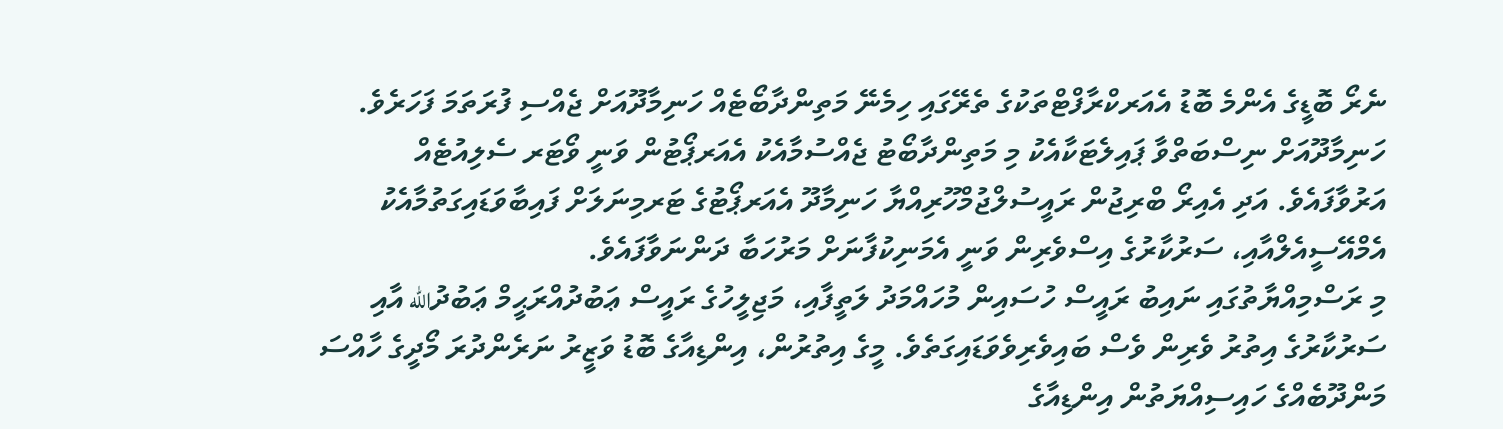ނެރޯ ބޮޑީގެ އެންމެ ބޮޑު އެއަރކްރާފްޓްތަކުގެ ތެރޭގައި ހިމެނޭ މަތިންދާބޯޓެއް ހަނިމާދޫއަށް ޖެއްސި ފުރަތަމަ ފަހަރެވެ.
ހަނިމާދޫއަށް ނިސްބަތްވާ ޕައިލެޓަކާއެކު މި މަތިންދާބޯޓު ޖެއްސުމާއެކު އެއަރޕޯޓުން ވަނީ ވޯޓަރ ސެލިއުޓެއް އަރުވާފައެވެ. އަދި އެއިރޯ ބްރިޖުން ރައީސުލްޖުމްހޫރިއްޔާ ހަނިމާދޫ އެއަރޕޯޓުގެ ޓަރމިނަލަށް ފައިބާވަޑައިގަތުމާއެކު އެމްއޭސީއެލްއާއި، ސަރުކާރުގެ އިސްވެރިން ވަނީ އެމަނިކުފާނަށް މަރުހަބާ ދަންނަވާފައެވެ.
މި ރަސްމިއްޔާތުގައި ނައިބު ރައީސް ހުސައިން މުހައްމަދު ލަތީފާއި، މަޖިލީހުގެ ރައީސް ޢަބުދުއްރަޙީމް ޢަބުދުالله އާއި ސަރުކާރުގެ އިތުރު ވެރިން ވެސް ބައިވެރިވެވަޑައިގަތެވެ. މީގެ އިތުރުން، އިންޑިއާގެ ބޮޑު ވަޒީރު ނަރެންދުރަ މޯދީގެ ހާއްސަ މަންދޫބެއްގެ ހައިސިއްޔަތުން އިންޑިއާގެ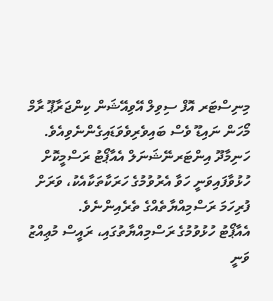މިނިސްޓަރ އޮފް ސިވިލް އޭވިއޭޝަން ކިންޖަރާޕޫ ރާމް މޯހަން ނައިޑޫ ވެސް ބައިވެރިވެވަޑައިގެންނެވިއެވެ.
ހަނިމާދޫ އިންޓަރނޭޝަނަލް އެއާޕޯޓު ރަސްމީކޮށް ހުޅުވާފައިވަނީ ހަވާ އެރުވުމުގެ ހަރަކާތަކާއެކު، ވަރަށް ފުރިހަމަ ރަސްމިއްޔާތެއްގެ ތެރެއިންނެވެ.
އެއާޕޯޓު ހުޅުވުމުގެ ރަސްމިއްޔާތުގައި، ރައީސް މުޢިއްޒު ވަނީ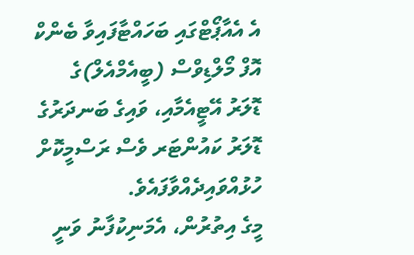އެ އެއާޕޯޓްގައި ބަހައްޓާފައިވާ ބެންކް އޮފް މޯލްޑިވްސް (ބީއެމްއެލް)ގެ ޑޮލަރު އޭޓީއެމާއި، ވައިގެ ބަނދަރުގެ ޑޮލަރު ކައުންޓަރ ވެސް ރަސްމީކޮށް ހުޅުއްވައިދެއްވާފައެވެ.
މީގެ އިތުރުން، އެމަނިކުފާނު ވަނީ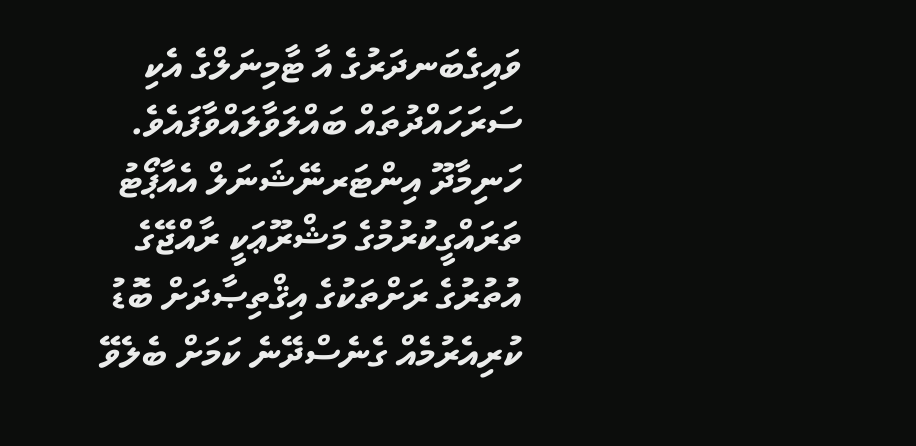ވައިގެބަނދަރުގެ އާ ޓާމިނަލްގެ އެކި ސަރަހައްދުތައް ބައްލަވާލައްވާފައެވެ.
ހަނިމާދޫ އިންޓަރނޭޝަނަލް އެއާޕޯޓު ތަރައްގީކުރުމުގެ މަޝްރޫޢަކީ ރާއްޖޭގެ އުތުރުގެ ރަށްތަކުގެ އިޤްތިޞާދަށް ބޮޑު ކުރިއެރުމެއް ގެނެސްދޭނެ ކަމަށް ބެލެވޭ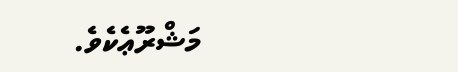މަޝްރޫޢެކެވެ.